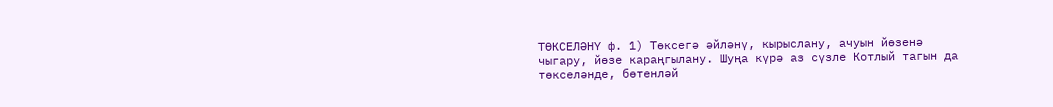ТӨКСЕЛӘНҮ ф. 1) Төксегә әйләнү, кырыслану, ачуын йөзенә чыгару, йөзе караңгылану. Шуңа күрә аз сүзле Котлый тагын да төкселәнде, бөтенләй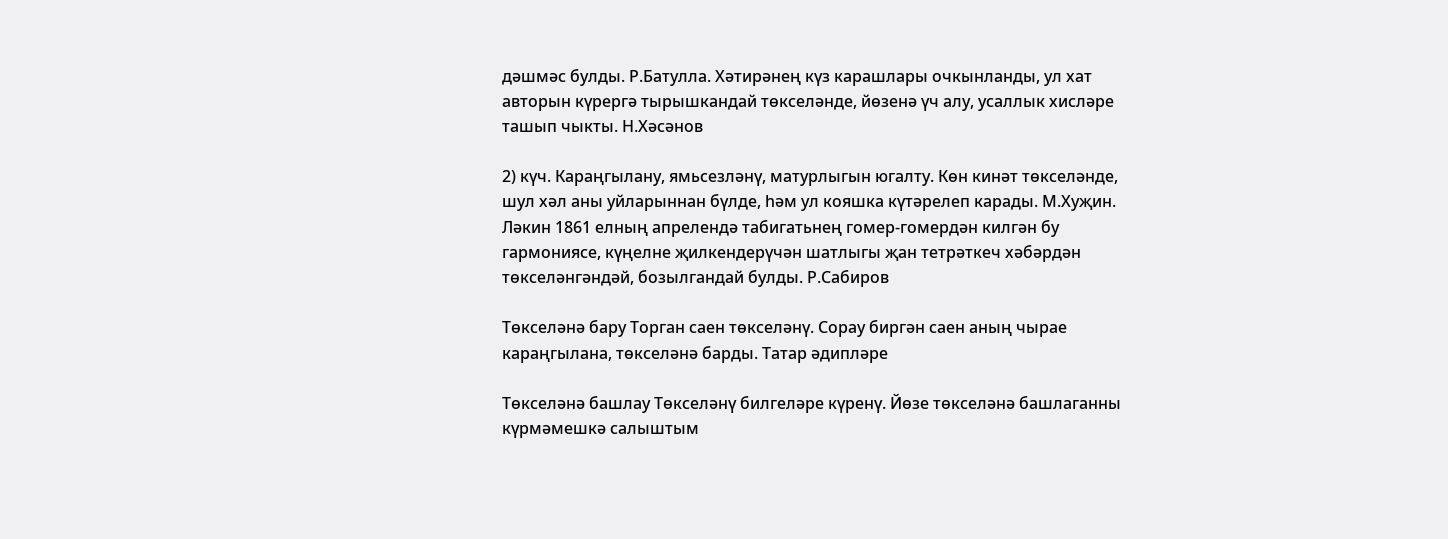дәшмәс булды. Р.Батулла. Хәтирәнең күз карашлары очкынланды, ул хат авторын күрергә тырышкандай төкселәнде, йөзенә үч алу, усаллык хисләре ташып чыкты. Н.Хәсәнов

2) күч. Караңгылану, ямьсезләнү, матурлыгын югалту. Көн кинәт төкселәнде, шул хәл аны уйларыннан бүлде, һәм ул кояшка күтәрелеп карады. М.Хуҗин. Ләкин 1861 елның апрелендә табигатьнең гомер-гомердән килгән бу гармониясе, күңелне җилкендерүчән шатлыгы җан тетрәткеч хәбәрдән төкселәнгәндәй, бозылгандай булды. Р.Сабиров

Төкселәнә бару Торган саен төкселәнү. Сорау биргән саен аның чырае караңгылана, төкселәнә барды. Татар әдипләре

Төкселәнә башлау Төкселәнү билгеләре күренү. Йөзе төкселәнә башлаганны күрмәмешкә салыштым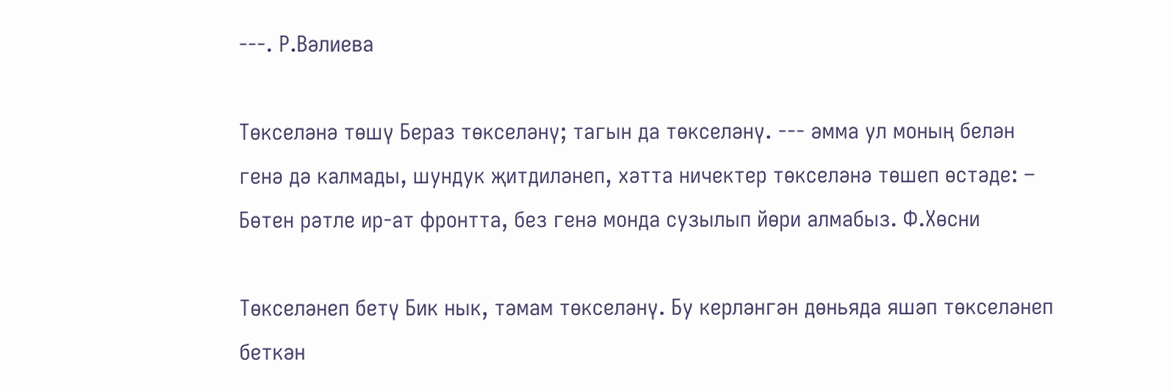---. Р.Вәлиева

Төкселәнә төшү Бераз төкселәнү; тагын да төкселәнү. --- әмма ул моның белән генә дә калмады, шундук җитдиләнеп, хәтта ничектер төкселәнә төшеп өстәде: – Бөтен рәтле ир-ат фронтта, без генә монда сузылып йөри алмабыз. Ф.Хөсни

Төкселәнеп бетү Бик нык, тәмам төкселәнү. Бу керләнгән дөньяда яшәп төкселәнеп беткән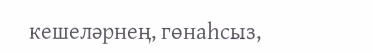кешеләрнең, гөнаһсыз,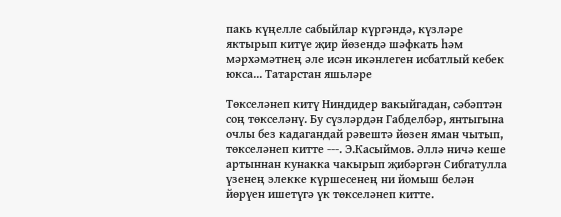пакь күңелле сабыйлар күргәндә, күзләре яктырып китүе җир йөзендә шәфкать һәм мәрхәмәтнең әле исән икәнлеген исбатлый кебек юкса... Татарстан яшьләре

Төкселәнеп китү Ниндидер вакыйгадан, сәбәптән соң төкселәнү. Бу сүзләрдән Габделбәр, янтыгына очлы без кадагандай рәвештә йөзен яман чытып, төкселәнеп китте ---. Э.Касыймов. Әллә ничә кеше артыннан кунакка чакырып җибәргән Сибгатулла үзенең элекке күршесенең ни йомыш белән йөрүен ишетүгә үк төкселәнеп китте.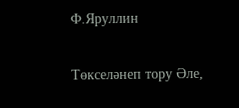Ф.Яруллин

Төкселәнеп тору Әле,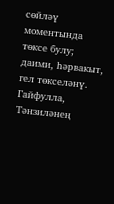сөйләү моментында төксе булу; даими, һәрвакыт, гел төкселәнү. Гайфулла, Тәнзиләнең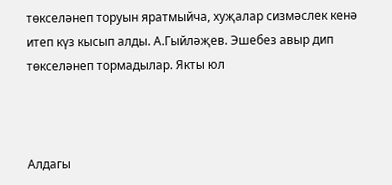төкселәнеп торуын яратмыйча, хуҗалар сизмәслек кенә итеп күз кысып алды. А.Гыйләҗев. Эшебез авыр дип төкселәнеп тормадылар. Якты юл



Алдагы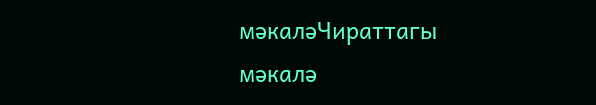мәкаләЧираттагы мәкалә